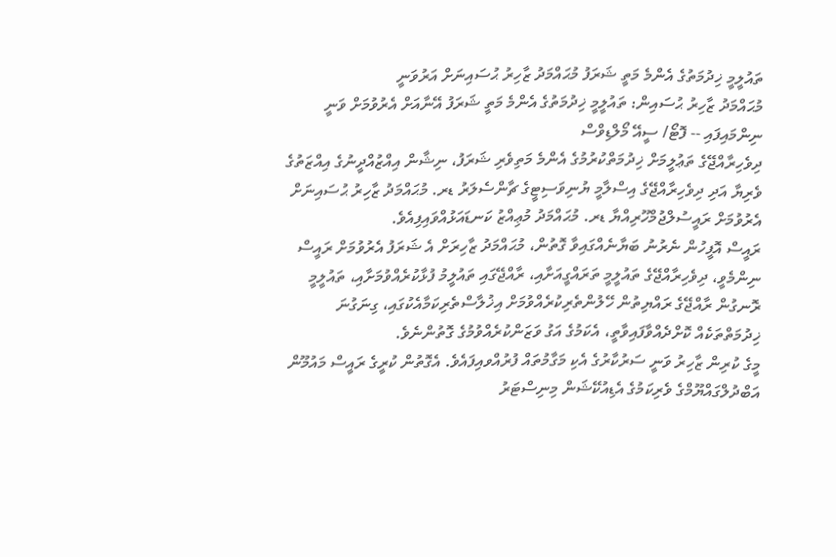ތައުލީމީ ޚިދުމަތުގެ އެންމެ މަތީ ޝަރަފު މުޙައްމަދު ޒާހިރު ޙުސައިނަށް އަރުވަނީ
މުޙައްމަދު ޒާހިރު ޙުސައިން: ތައުލީމީ ޚިދުމަތުގެ އެންމެ މަތީ ޝަރަފު އޭނާއަށް އެރުވުމަށް ވަނީ ނިންމައިފައި -- ފޮޓޯ/ ސީއޭ މޯލްޑިވްސް
ދިވެހިރާއްޖޭގެ ތަޢުލީމަށް ޚިދުމަތްކުރުމުގެ އެންމެ މަތިވެރި ޝަރަފު، ނިޝާން އިއްޒުއްދީނުގެ އިއްޒަތުގެ ވެރިޔާ އަދި ދިވެހިރާއްޖޭގެ އިސްލާމީ ޔުނިވަސިޓީގެ ޗާންސެލަރު ޑރ. މުޙައްމަދު ޒާހިރު ޙުސައިނަށް އެރުވުމަށް ރައީސުލްޖުމްހޫރިއްޔާ ޑރ. މުޙައްމަދު މުޢިއްޒު ކަނޑައަޅުއްވައިފިއެވެ.
ރައީސް އޮފީހުން ނެރުނު ބަޔާނެއްގައިވާ ގޮތުން، މުޙައްމަދު ޒާހިރަށް އެ ޝަރަފު އެރުވުމަށް ރައީސް ނިންމެވީ، ދިވެހިރާއްޖޭގެ ތައުލީމީ ތަރައްގީއަށާއި، ރާއްޖޭގައި ތައުލީމު ފުޅާކުރެއްވުމަށާއި، ތައުލީމީ ރޮނގުން ރާއްޖޭގެ ރައްޔިތުން ހޭލުންތެރިކުރެއްވުމަށް އިޚުލާސްތެރިކަމާއެކުގައި، ގިނަގުނަ ޚިދުމަތްތަކެއް ކޮށްދެއްވާފައިވާތީ، އެކަމުގެ އަގު ވަޒަންކުރެއްވުމުގެ ގޮތުންނެވެ.
މީގެ ކުރިން ޒާހިރު ވަނީ ސަރުކާރުގެ އެކި މަގާމުތައް ފުރުއްވއިފައެވެ. އެގޮތުން ކުރީގެ ރައީސް މައުމޫން އަބްދުލްގައްޔޫމްގެ ވެރިކަމުގެ އެޑިއުކޭޝަން މިނިސްޓަރު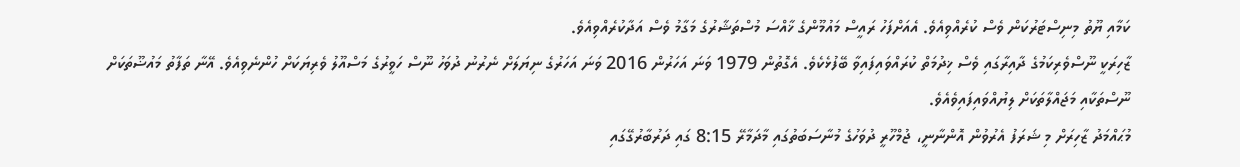ކަމާއި ޔޫތު މިނިސްޓަރުކަން ވެސް ކުރެއްވިއެވެ. އެއަށްފަހު ރައީސް މައުމޫންގެ ޚާއްސަ މުސްތަޝާރުގެ މަގާމު ވެސް އަދާކުރެއްވިއެވެ.
ޒާހިރަކީ ނޫސްވެރިކަމުގެ ދާއިރާގައި ވެސް ޚިދުމަތް ކުރައްވައިފައިވާ ބޭފުޅެކެވެ. އެގޮތުން 1979 ވަނަ އަހަރުން 2016 ވަނަ އަހަރުގެ ނިޔަލަށް ނެރުނު ދުވަހު ނޫސް ހަވީރުގެ މަސްއޫލު ވެރިޔަކަށް ހުންނެވިއެވެ. އޭނާ ތަފާތު މައުޟޫތަކަށް ނޫސްތަކާއި މަޖައްލާތަކަށް ލިޔުއްވައިފައިވެއެވެ.
މުޙައްމަދު ޒާހިރަށް މި ޝަރަފު އެރުވުން އޮންނާނީ، ޖުމްހޫރީ ދުވަހުގެ މުނާސަބަތުގައި މާދަމާރޭ 8:15 ގައި ދަރުބާރުގޭގައި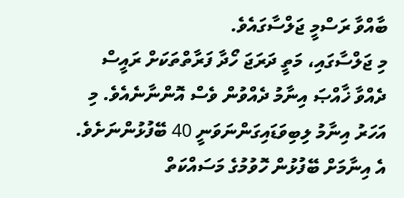ބާއްވާ ރަސްމީ ޖަލްސާގައެވެ.
މި ޖަލްސާގައި، މަތީ ދަރަޖަ ހޯދާ ފަރާތްތަކަށް ރައީސް ދެއްވާ ޚާއްޞަ އިނާމު ދެއްވުން ވެސް އޮންނާނެއެވެ. މި އަހަރު އިނާމު ލިބިވަޑައިގަންނަވަނީ 40 ބޭފުޅުންނަށެވެ.
އެ އިނާމަށް ބޭފުޅުން ހޮވުމުގެ މަސައްކަތް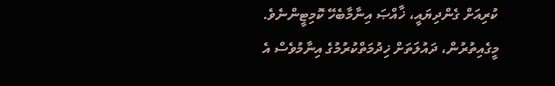ކުރިއަށް ގެންދިޔައީ، ޚާއްޞަ އިނާމާބެހޭ ކޮމިޓީންނެވެ.
މީގެއިތުރުން، ދައުލަތަށް ޚިދުމަތްކުރުމުގެ އިނާމުވެސް އެ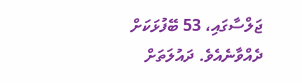ޖަލްސާގައި، 53 ބޭފުޅަކަށް ދެއްވާނެއެވެ. ދައުލަތަށް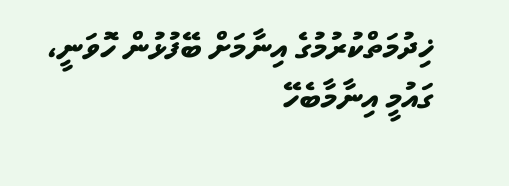ޚިދުމަތްކުރުމުގެ އިނާމަށް ބޭފުޅުން ހޮވަނީ، ގައުމީ އިނާމާބެހޭ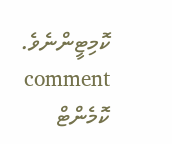ކޮމިޓީންނެވެ.
comment ކޮމެންޓް